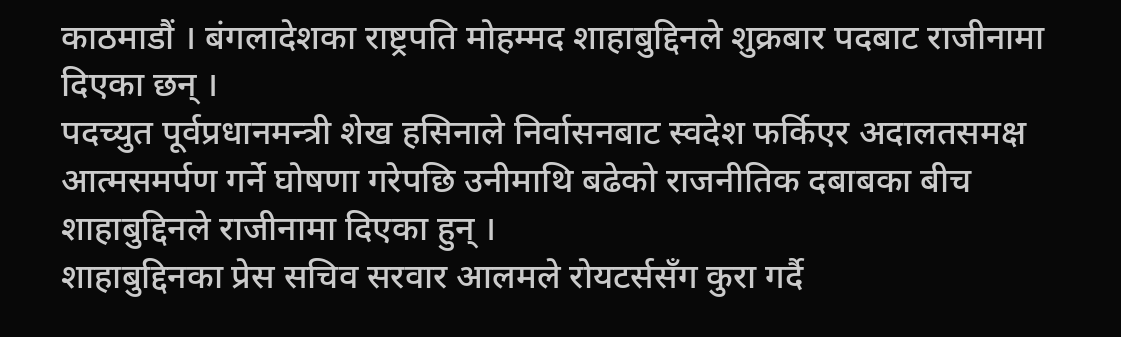काठमाडौं । बंगलादेशका राष्ट्रपति मोहम्मद शाहाबुद्दिनले शुक्रबार पदबाट राजीनामा दिएका छन् ।
पदच्युत पूर्वप्रधानमन्त्री शेख हसिनाले निर्वासनबाट स्वदेश फर्किएर अदालतसमक्ष आत्मसमर्पण गर्ने घोषणा गरेपछि उनीमाथि बढेको राजनीतिक दबाबका बीच शाहाबुद्दिनले राजीनामा दिएका हुन् ।
शाहाबुद्दिनका प्रेस सचिव सरवार आलमले रोयटर्ससँग कुरा गर्दै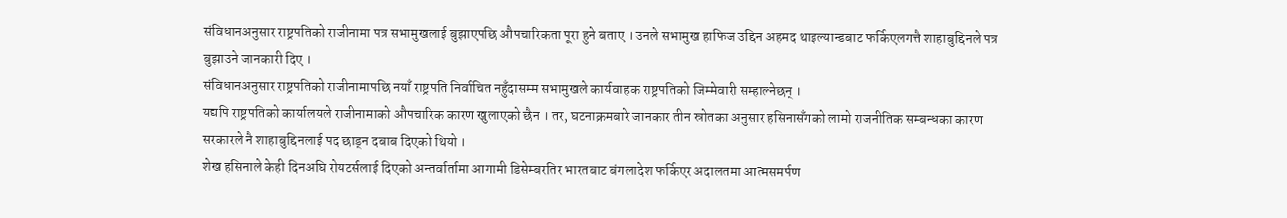संविधानअनुसार राष्ट्रपतिको राजीनामा पत्र सभामुखलाई बुझाएपछि औपचारिकता पूरा हुने बताए । उनले सभामुख हाफिज उद्दिन अहमद थाइल्यान्डबाट फर्किएलगत्तै शाहाबुद्दिनले पत्र बुझाउने जानकारी दिए ।
संविधानअनुसार राष्ट्रपतिको राजीनामापछि नयाँ राष्ट्रपति निर्वाचित नहुँदासम्म सभामुखले कार्यवाहक राष्ट्रपतिको जिम्मेवारी सम्हाल्नेछन् ।
यद्यपि राष्ट्रपतिको कार्यालयले राजीनामाको औपचारिक कारण खुलाएको छैन । तर, घटनाक्रमबारे जानकार तीन स्रोतका अनुसार हसिनासँगको लामो राजनीतिक सम्बन्धका कारण सरकारले नै शाहाबुद्दिनलाई पद छाड्न दबाब दिएको थियो ।
शेख हसिनाले केही दिनअघि रोयटर्सलाई दिएको अन्तर्वार्तामा आगामी डिसेम्बरतिर भारतबाट बंगलादेश फर्किएर अदालतमा आत्मसमर्पण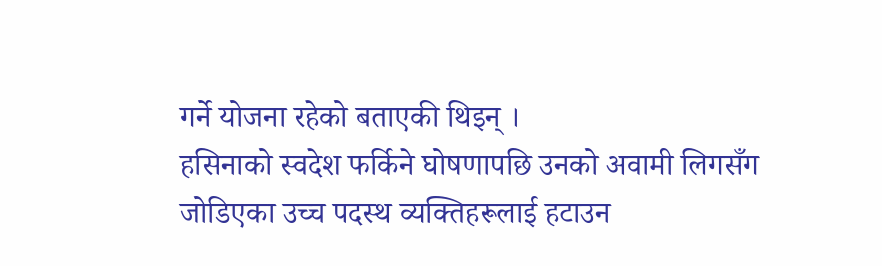गर्ने योजना रहेको बताएकी थिइन् ।
हसिनाको स्वदेश फर्किने घोषणापछि उनको अवामी लिगसँग जोडिएका उच्च पदस्थ व्यक्तिहरूलाई हटाउन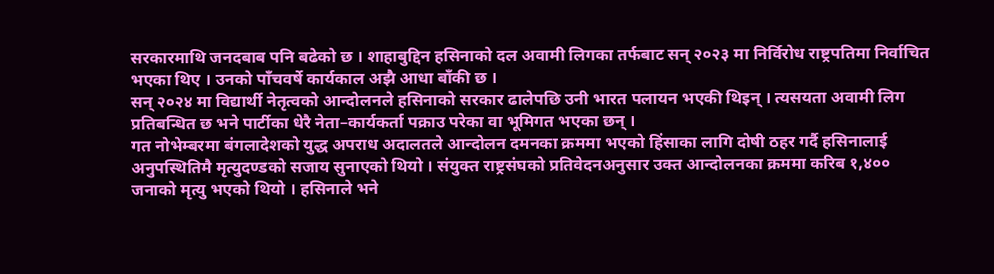सरकारमाथि जनदबाब पनि बढेको छ । शाहाबुद्दिन हसिनाको दल अवामी लिगका तर्फबाट सन् २०२३ मा निर्विरोध राष्ट्रपतिमा निर्वाचित भएका थिए । उनको पाँचवर्षे कार्यकाल अझै आधा बाँकी छ ।
सन् २०२४ मा विद्यार्थी नेतृत्वको आन्दोलनले हसिनाको सरकार ढालेपछि उनी भारत पलायन भएकी थिइन् । त्यसयता अवामी लिग प्रतिबन्धित छ भने पार्टीका धेरै नेता–कार्यकर्ता पक्राउ परेका वा भूमिगत भएका छन् ।
गत नोभेम्बरमा बंगलादेशको युद्ध अपराध अदालतले आन्दोलन दमनका क्रममा भएको हिंसाका लागि दोषी ठहर गर्दै हसिनालाई अनुपस्थितिमै मृत्युदण्डको सजाय सुनाएको थियो । संयुक्त राष्ट्रसंघको प्रतिवेदनअनुसार उक्त आन्दोलनका क्रममा करिब १,४०० जनाको मृत्यु भएको थियो । हसिनाले भने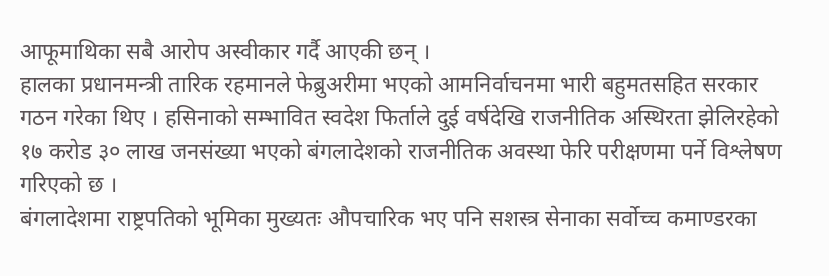आफूमाथिका सबै आरोप अस्वीकार गर्दै आएकी छन् ।
हालका प्रधानमन्त्री तारिक रहमानले फेब्रुअरीमा भएको आमनिर्वाचनमा भारी बहुमतसहित सरकार गठन गरेका थिए । हसिनाको सम्भावित स्वदेश फिर्ताले दुई वर्षदेखि राजनीतिक अस्थिरता झेलिरहेको १७ करोड ३० लाख जनसंख्या भएको बंगलादेशको राजनीतिक अवस्था फेरि परीक्षणमा पर्ने विश्लेषण गरिएको छ ।
बंगलादेशमा राष्ट्रपतिको भूमिका मुख्यतः औपचारिक भए पनि सशस्त्र सेनाका सर्वोच्च कमाण्डरका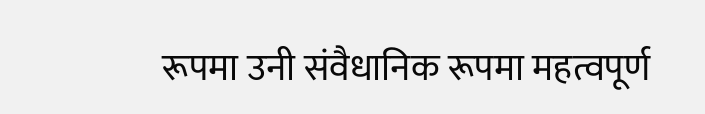रूपमा उनी संवैधानिक रूपमा महत्वपूर्ण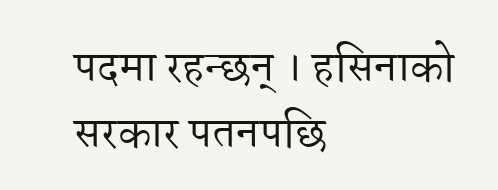पदमा रहन्छन् । हसिनाको सरकार पतनपछि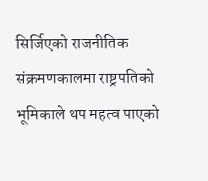सिर्जिएको राजनीतिक संक्रमणकालमा राष्ट्रपतिको भूमिकाले थप महत्व पाएको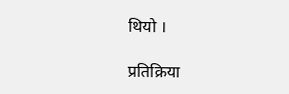थियो ।

प्रतिक्रिया